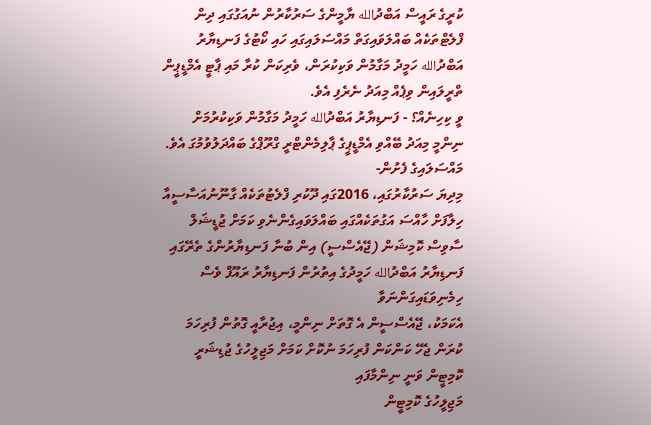ކުރީގެ ރައީސް އަބްދުالله ޔާމީންގެ ސަރުކާރުން ނުއަގުގައި ދިން ފްލެޓްތަކެއް ބައްލަވައިގަތް މައްސަލައިގައި ހައި ކޯޓުގެ ފަނޑިޔާރު އަބްދުالله ހަމީދު މަގާމުން ވަކިކުރަން، ވެރިކަން ކުރާ މައި ޕާޓީ އެމްޑީޕީން ތްރީލައިން ވިޕެއް މިއަދު ނެރެފި އެވެ.
ވީ ކިހިނެއް؟ - ފަނޑިޔާރު އަބްދުالله ހަމީދު މަގާމުން ވަކިކުރުމަށް ނިންމީ މިއަދު ބޭއްވި އެމްޑީޕީގެ ޕާލިމެންޓްރީ ގްރޫޕްގެ ބައްދަލުވުމުގަ އެވެ.
މައްސަލައިގެ ފެށުން-
މިދިޔަ ސަރުކާރުގައި، 2016ގައި ދޫކުރި ފްލެޓުތަކެއް ގާނޫނުއަސާސީއާ ހިލާފަށް ހާއްސަ އަގުތަކެއްގައި ބައްލަވައިގެންނެވި ކަމަށް ޖުޑީޝަލް ސާވިސް ކޮމިޝަން (ޖޭއެސްސީ) އިން ބުނާ ފަނޑިޔާރުންގެ ތެރޭގައި ފަނޑިޔާރު އަބްދުالله ހަމީދުގެ އިތުރުން ފަނޑިޔާރު ރައޫފް ވެސް ހިމެނިވަޑައިގަންނަވާ
އެކަމަކު، ޖޭއެސްސީން އެ ގޮތަށް ނިންމީ، އިޖުރާއީ ގޮތުން ފުރިހަމަ ކުރަން ޖެހޭ ކަންކަން ފުރިހަމަ ނުކޮށް ކަމަށް މަޖިލީހުގެ ޖުޑިޝަރީ ކޮމިޓީން ވަނީ ނިންމާފައި
މަޖިލީހުގެ ކޮމިޓީން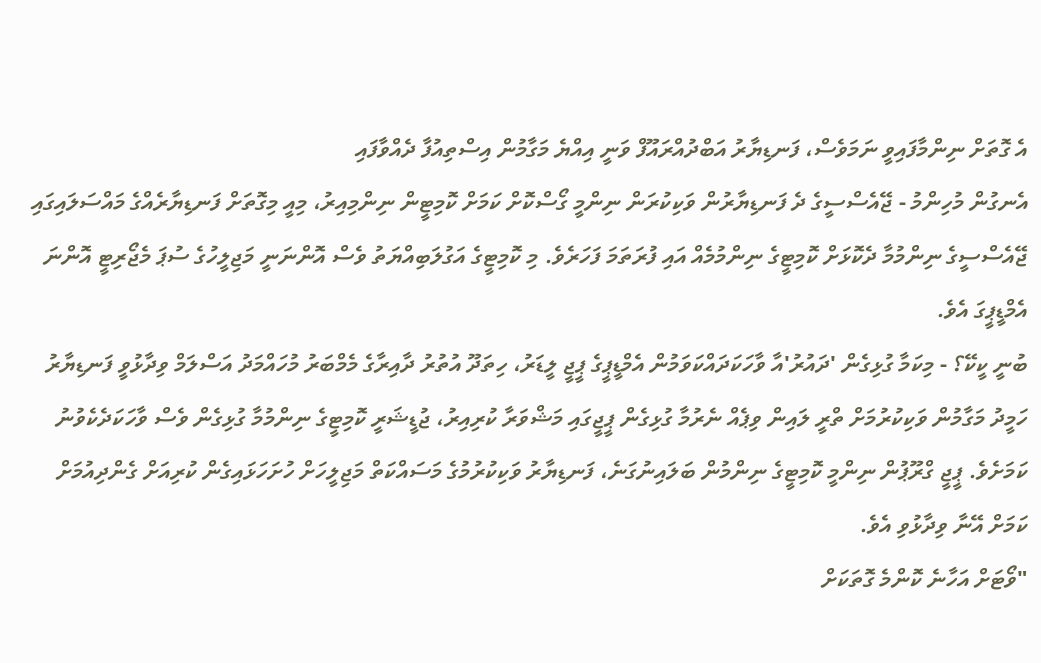އެ ގޮތަށް ނިންމާފައިވީ ނަމަވެސް، ފަނޑިޔާރު އަބްދުއްރައޫފް ވަނީ އިއްޔެ މަގާމުން އިސްތިއުފާ ދެއްވާފައި
އެނގުން މުހިންމު - ޖޭއެސްސީގެ ދެ ފަނޑިޔާރުން ވަކިކުރަން ނިންމީ ގޯސްކޮށް ކަމަށް ކޮމިޓީން ނިންމިއިރު، މިއީ މިގޮތަށް ފަނޑިޔާރެއްގެ މައްސަލައިގައި ޖޭއެސްސީގެ ނިންމުމާ ދެކޮޅަށް ކޮމިޓީގެ ނިންމުމެއް އައި ފުރަތަމަ ފަހަރެވެ. މި ކޮމިޓީގެ އަގުލަބިއްޔަތު ވެސް އޮންނަނީ މަޖިލީހުގެ ސުޕަ މެޖޯރިޓީ އޮންނަ އެމްޑީޕީގަ އެވެ.
ބުނީ ކީކޭ؟ - މިކަމާ ގުޅިގެން 'ދައުރު'އާ ވާހަކަދައްކަވަމުން އެމްޑީޕީގެ ޕީޖީ ލީޑަރު، ހިތަދޫ އުތުރު ދާއިރާގެ މެމްބަރު މުހައްމަދު އަސްލަމް ވިދާޅުވީ ފަނޑިޔާރު ހަމީދު މަގާމުން ވަކިކުރުމަށް ތްރީ ލައިން ވިޕެއް ނެރުމާ ގުޅިގެން ޕީޖީގައި މަޝްވަރާ ކުރިއިރު، ޖުޑީޝަރީ ކޮމިޓީގެ ނިންމުމާ ގުޅިގެން ވެސް ވާހަކަދެކެވުނު ކަމަށެވެ. ޕީޖީ ގްރޫޕުން ނިންމީ ކޮމިޓީގެ ނިންމުން ބަލައިނުގަނެ، ފަނޑިޔާރު ވަކިކުރުމުގެ މަސައްކަތް މަޖިލީހަށް ހުށަހަޅައިގެން ކުރިއަށް ގެންދިއުމަށް ކަމަށް އޭނާ ވިދާޅުވި އެވެ.
"ވޯޓަށް އަހާނެ ކޮންމެ ގޮތަކަށް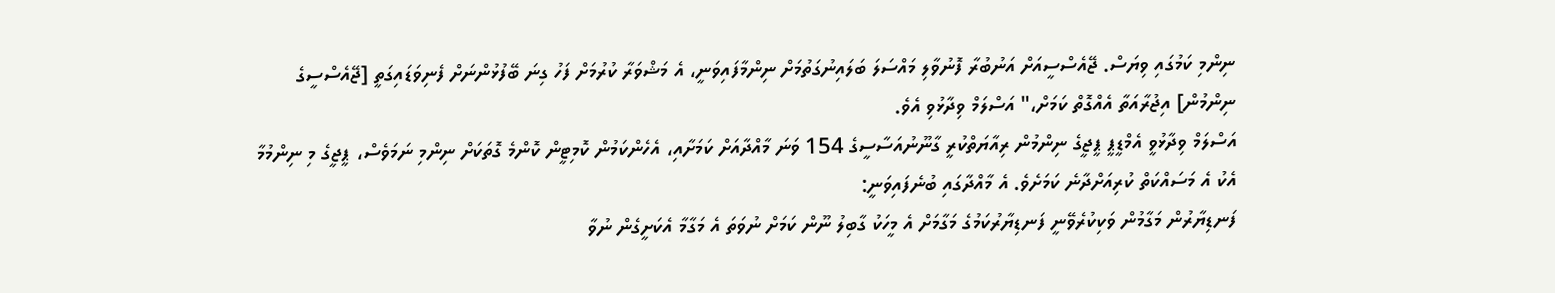ނިންމި ކަމުގައި ވިޔަސް. ޖޭއެސްސީއަށް އަނުބުރާ ފޮނުވާލި މައްސަލަ ބަލައިނުގަތުމަށް ނިންމާފައިވަނީ، އެ މަޝްވަރާ ކުރުމަށް ފަހު ގިނަ ބޭފުޅުންނަށް ފެނިވަޑައިގަތީ [ޖޭއެސްސީގެ ނިންމުން] އިޖުރާއަތާ އެއްގޮތް ކަމަށް،" އަސްލަމް ވިދާޅުވި އެވެ.
އަސްލަމް ވިދާޅުވީ އެމްޑީޕީ ޕީޖީގެ ނިންމުން ރިއާޔަތްކުރީ ގާނޫނުއަސާސީގެ 154 ވަނަ މާއްދާއަށް ކަމަށާއި، އެހެންކަމުން ކޮމިޓީން ކޮންމެ ގޮތަކަށް ނިންމި ނަމަވެސް، ޕީޖީގެ މި ނިންމުމާ އެކު އެ މަސައްކަތް ކުރިއަށްދާނެ ކަމަށެވެ. އެ މާއްދާގައި ބުނެފައިވަނީ:
ފަނޑިޔާރުން މަގާމުން ވަކިކުރެވޭނީ ފަނޑިޔާރުކަމުގެ މަގާމަށް އެ މީހަކު ގާބިލު ނޫން ކަމަށް ނުވަތަ އެ މަގާމާ އެކަށީގެން ނުވާ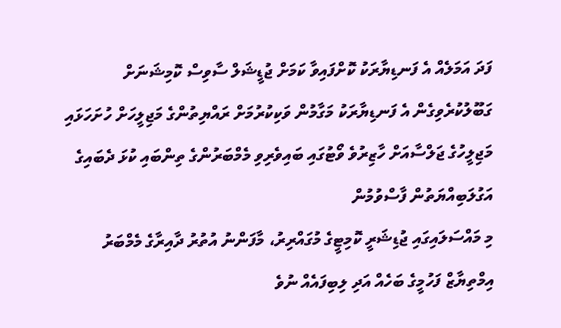ފަދަ އަމަލެއް އެ ފަނޑިޔާރަކު ކޮށްފައިވާ ކަމަށް ޖުޑީޝަލް ސާވިސް ކޮމިޝަނަށް ގަބޫލުކުރެވިގެން އެ ފަނޑިޔާރަކު މަގާމުން ވަކިކުރުމަށް ރައްޔިތުންގެ މަޖިލީހަށް ހުށަހަޅައި މަޖިލީހުގެ ޖަލްސާއަށް ހާޒިރުވެ ވޯޓުގައި ބައިވެރިވި މެމްބަރުންގެ ތިންބައި ކުޅަ ދެބައިގެ އަގުލަބިއްޔަތުން ފާސްވުމުން
މި މައްސަލައިގައި ޖުޑިޝަރީ ކޮމިޓީގެ މުގައްރިރު، މާފަންނު އުތުރު ދާއިރާގެ މެމްބަރު އިމްތިޔާޒް ފަހުމީގެ ބަހެއް އަދި ލިބިފައެއް ނުވެ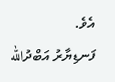އެވެ.
ފަނޑިޔާރު އަބްދުالله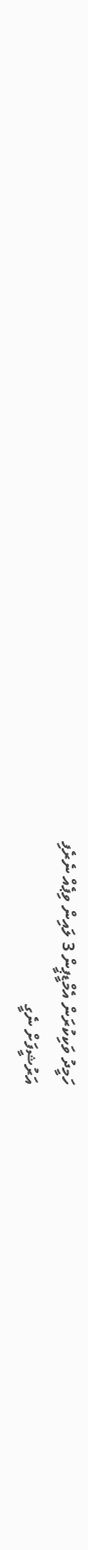ހަމީދު ވަކިކުރަން އެމްޑީޕީން 3 ލައިން ވިޕެއް ނެރެފި
އަރުޝީފަށް ނެގީ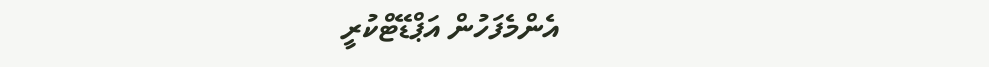އެންމެފަހުން އަޕްޑޭޓްކުރީ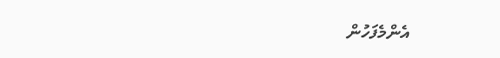އެންމެފަހުން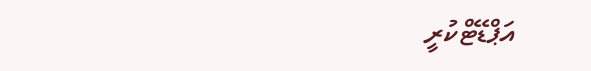އަޕްޑޭޓްކުރީ